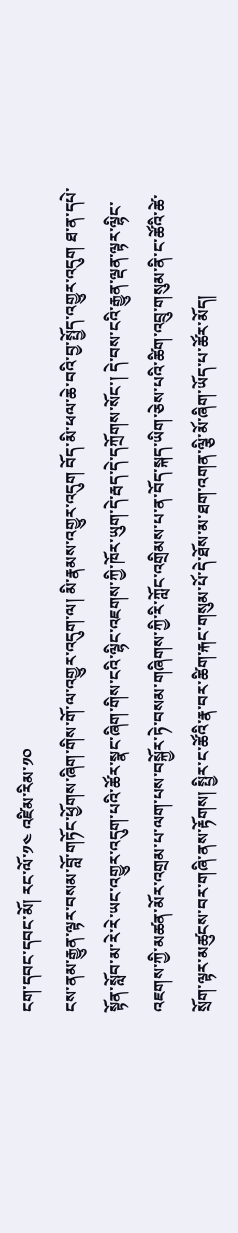ངག་དབང་དབང་མོ། རང་ལོ་༡༤ འཛིམ་རིམ་༡༠
ངས་ནམ་རྒྱུན་ལྟར་བསམ་བློ་གཏོང་ཕྱོགས་ཞིག་གིས་གོ་ལ་འགྱུར་འདུག་ལ། མི་རྣམས་འགྱུར་འདུག བོད་མི་ཕལ་ཆེ་བའི་བྱ་སྤྱོད་འགྱུར་འདུག ཐ་ན་དཔེ་སྟོན་སློབ་མ་རེ་རེ་ཡང་འགྱུར་འདུག་པའི་ཚོར་སྣང་ཞིག་གིས་ངའི་ལྷིང་འཇགས་ཀྱི་ཁོར་ཡུག་དེ་རྦད་དེ་དཀྲོགས་སོང་། དེ་བས་ངའི་རྒྱུན་ལྡན་ལྟར་ལྷིང་འཇགས་ཀྱི་མཚན་མོར་འགྲམ་པ་ལག་པས་བསྐྱོར་ཏེ་བསམ་གཞིགས་ཀྱི་རི་ཀློང་འགྲིམས་པ་ན་བོད་སྐད་ཡིག་ཅེས་པའི་ཚིག་འབྲུ་གསུམ་ནི་ང་ཚོའི་ཚེ་སྲོག་ལྟར་མཚུངས་བར་གཞི་ནས་རྟོགས། སྤྱིར་ང་ཚོའི་རྣ་བར་ཚིག་རྐང་གསུམ་པོ་དེ་ཐོས་མ་ཐག་འགན་ལྕི་མོ་ཞིག་ཡོད་པ་ཚོར་མོད།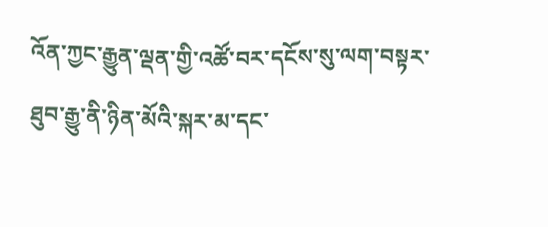འོན་ཀྱང་རྒྱུན་ལྡན་གྱི་འཚོ་བར་དངོས་སུ་ལག་བསྟར་ཐུབ་རྒྱུ་ནི་ཉིན་མོའི་སྐར་མ་དང་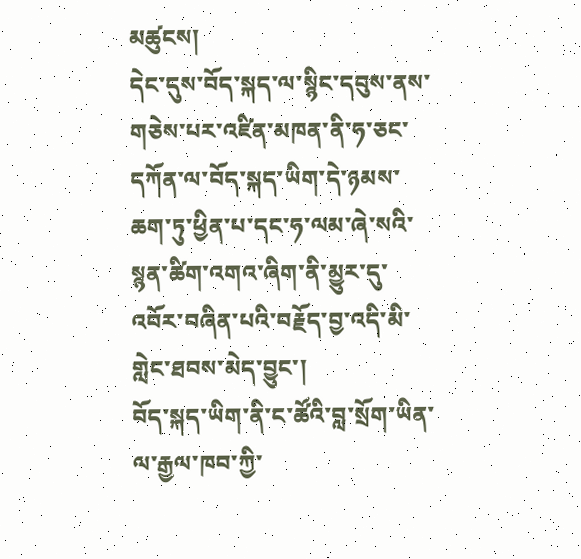མཚུངས།
དེང་དུས་བོད་སྐད་ལ་སྙིང་དབུས་ནས་གཅེས་པར་འཛིན་མཁན་ནི་ཧ་ཅང་དཀོན་ལ་བོད་སྐད་ཡིག་དེ་ཉམས་ཆག་ཏུ་ཕྱིན་པ་དང་ཧ་ལམ་ཞེ་སའི་སྙན་ཚིག་འགའ་ཞིག་ནི་མྱུར་དུ་འབོར་བཞིན་པའི་བརྗོད་བྱ་འདི་མི་གླེང་ཐབས་མེད་བྱུང་།
བོད་སྐད་ཡིག་ནི་ང་ཚོའི་བླ་སྲོག་ཡིན་ལ་རྒྱལ་ཁབ་ཀྱི་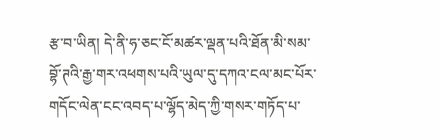རྩ་བ་ཡིན། དེ་ནི་ཧ་ཅང་ངོ་མཚར་ལྡན་པའི་ཐོན་མི་སམ་བྷོ་ཊའི་རྒྱ་གར་འཕགས་པའི་ཡུལ་དུ་དཀའ་ངལ་མང་པོར་གདོང་ལེན་ངང་འབད་པ་ལྷོད་མེད་ཀྱི་གསར་གཏོད་པ་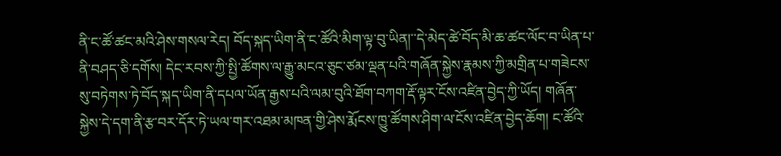ནི་ང་ཚོ་ཚང་མའི་ཤེས་གསལ་རེད། བོད་སྐད་ཡིག་ནི་ང་ཚོའི་མིག་ལྟ་བུ་ཡིན།་་དེ་མེད་ཚེ་བོད་མི་ཆ་ཚང་ལོང་བ་ཡིན་པ་ནི་བཤད་ཅི་དགོས། དེང་རབས་ཀྱི་སྤྱི་ཚོགས་ལ་རྒྱུ་མངའ་ཅུང་ཙམ་ལྡན་པའི་གཞོན་སྐྱེས་རྣམས་ཀྱི་མགྲིན་པ་གཟེངས་སུ་བཏེགས་ཏེ་བོད་སྐད་ཡིག་ནི་དཔལ་ཡོན་རྒྱས་པའི་ལམ་བུའི་ཐོག་བཀག་རྡོ་ལྟར་ངོས་འཛིན་བྱེད་ཀྱི་ཡོད། གཞོན་སྐྱེས་དེ་དག་ནི་རྩ་བར་དོར་ཏེ་ཡལ་གར་འཐམ་མཁན་གྱི་ཤེས་རྨོངས་ཁྱུ་ཚོགས་ཤིག་ལ་ངོས་འཛིན་བྱེད་ཆོག། ང་ཚོའི་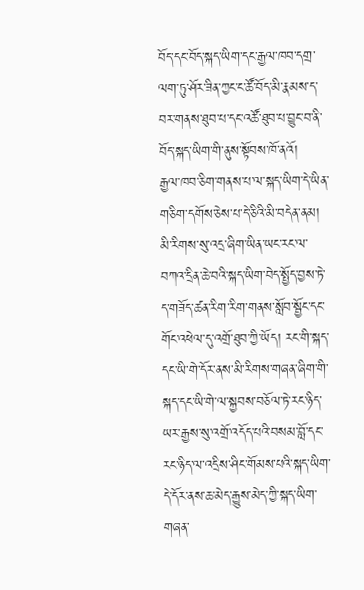བོད་དང་བོད་སྐད་ཡིག་དང་རྒྱལ་ཁབ་དགྲ་ལག་ཏུ་ཤོར་ཟིན་ཀྱང་ང་ཚོ་བོད་མི་རྣམས་ད་བར་གནས་ཐུབ་པ་དང་འཚོ་ཐུབ་པ་བྱུང་བ་ནི་བོད་སྐད་ཡིག་གི་ནུས་སྟོབས་ཁོ་ནའོ།
རྒྱལ་ཁབ་ཅིག་གནས་པ་ལ་སྐད་ཡིག་དེ་ཡིན་གཅིག་དགོས་ཅེས་པ་དེ་ཅིའི་མི་བདེན་ནམ། མི་རིགས་སུ་འདྲ་ཞིག་ཡིན་ཡང་རང་ལ་བཀའ་དྲིན་ཆེ་བའི་སྐད་ཡིག་བེད་སྤྱོད་བྱས་ཏེ་ད་གཟོད་ཚན་རིག་རིག་གནས་སློབ་སྦྱོང་དང་གོང་འཕེལ་དུ་འགྲོ་ཐུབ་ཀྱི་ཡོད། རང་གི་སྐད་དང་ཡི་གེ་དོར་ནས་མི་རིགས་གཞན་ཞིག་གི་སྐད་དང་ཡི་གེ་ལ་སྐྱབས་བཅོལ་ཏེ་རང་ཉིད་ཡར་རྒྱས་སུ་འགྲོ་འདོད་པའི་བསམ་བློ་དང་རང་ཉིད་ལ་འདྲིས་ཤིང་གོམས་པའི་སྐད་ཡིག་དེ་དོར་ནས་ཆ་མེད་རྒྱུས་མེད་ཀྱི་སྐད་ཡིག་གཞན་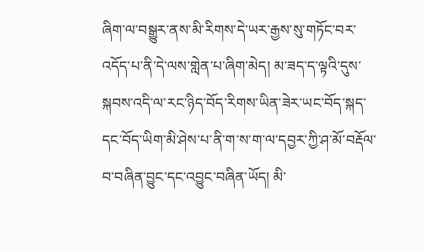ཞིག་ལ་བསྒྱུར་ནས་མི་རིགས་དེ་ཡར་རྒྱས་སུ་གཏོང་བར་འདོད་པ་ནི་དེ་ལས་གླེན་པ་ཞིག་མེད། མ་ཟད་ད་ལྟའི་དུས་སྐབས་འདི་ལ་རང་ཉིད་བོད་རིགས་ཡིན་ཟེར་ཡང་བོད་སྐད་དང་བོད་ཡིག་མི་ཤེས་པ་ནི་ག་ས་ག་ལ་དབྱར་ཀྱི་ཤ་མོ་བརྡོལ་བ་བཞིན་བྱུང་དང་འབྱུང་བཞིན་ཡོད། མི་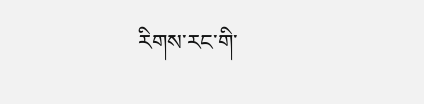རིགས་རང་གི་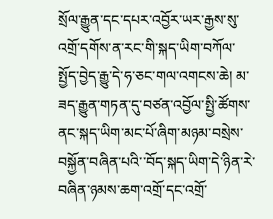སྲོལ་རྒྱུན་དང་དཔར་འབྱོར་ཡར་རྒྱས་སུ་འགྲོ་དགོས་ན་རང་གི་སྐད་ཡིག་བཀོལ་སྤྱོད་བྱེད་རྒྱུ་དེ་ཧ་ཅང་གལ་འགངས་ཆེ། མ་ཟད་རྒྱུན་གཏན་དུ་བཙན་འབྱོལ་སྤྱི་ཚོགས་ནང་སྐད་ཡིག་མང་པོ་ཞིག་མཉམ་བསྲེས་བསྐྱོན་བཞིན་པའི་་བོད་སྐད་ཡིག་དེ་ཉིན་རེ་བཞིན་ཉམས་ཆག་འགྲོ་དང་འགྲོ་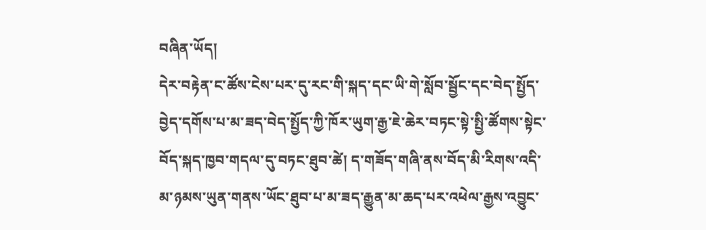བཞིན་ཡོད།
དེར་བརྟེན་ང་ཚོས་ངེས་པར་དུ་རང་གི་སྐད་དང་ཡི་གེ་སློབ་སྦྱོང་དང་བེད་སྤྱོད་བྱེད་དགོས་པ་མ་ཟད་བེད་སྤྱོད་ཀྱི་ཁོར་ཡུག་རྒྱ་ཇེ་ཆེར་བཏང་སྟེ་སྤྱི་ཚོགས་སྟེང་བོད་སྐད་ཁྱབ་གདལ་དུ་བཏང་ཐུབ་ཚེ། ད་གཟོད་གཞི་ནས་བོད་མི་རིགས་འདི་མ་ཉམས་ཡུན་གནས་ཡོང་ཐུབ་པ་མ་ཟད་རྒྱུན་མ་ཆད་པར་འཕེལ་རྒྱས་འབྱུང་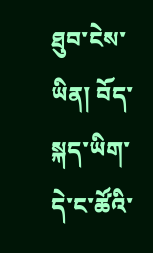ཐུབ་ངེས་ཡིན། བོད་སྐད་ཡིག་དེ་ང་ཚོའི་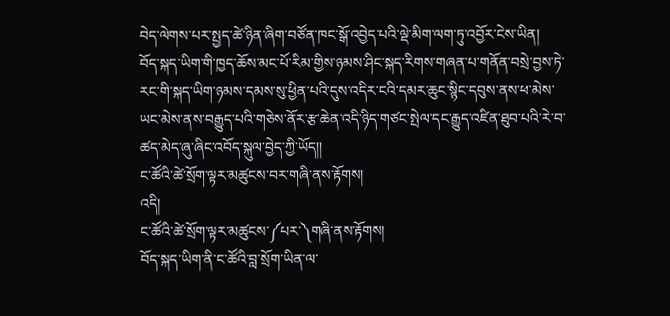བེད་ལེགས་པར་སྤྱད་ཚེ་ཉིན་ཞིག་བཙོན་ཁང་སྒོ་འབྱེད་པའི་ལྡེ་མིག་ལག་ཏུ་འབྱོར་ངེས་ཡིན།
བོད་སྐད་ཡིག་གི་ཁྱད་ཆོས་མང་པོ་རིམ་གྱིས་ཉམས་ཤིང་སྐད་རིགས་གཞན་པ་གནོན་བསྲེ་བྱས་ཏེ་རང་གི་སྐད་ཡིག་ཉམས་དམས་སུ་ཕྱིན་པའི་དུས་འདིར་ངའི་དམར་ཆུང་སྙིང་དབུས་ནས་ཕ་མེས་ཡང་མེས་ནས་བརྒྱུད་པའི་གཅེས་ནོར་རྩ་ཆེན་འདི་ཉིད་གཙང་སྤེལ་དང་རྒྱུད་འཛིན་ཐུབ་པའི་རེ་བ་ཚད་མེད་ཞུ་ཞིང་འབོད་སྐུལ་བྱེད་ཀྱི་ཡོད།།
ང་ཚོའི་ཚེ་སྲོག་ལྟར་མཚུངས་བར་གཞི་ནས་རྟོགས།
འདི།
ང་ཚོའི་ཚེ་སྲོག་ལྟར་མཚུངས་༼པར་༽གཞི་ནས་རྟོགས།
བོད་སྐད་ཡིག་ནི་ང་ཚོའི་བླ་སྲོག་ཡིན་ལ་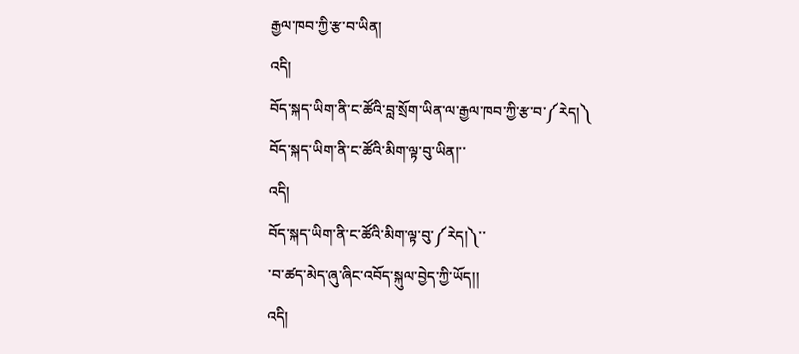རྒྱལ་ཁབ་ཀྱི་རྩ་བ་ཡིན།
འདི།
བོད་སྐད་ཡིག་ནི་ང་ཚོའི་བླ་སྲོག་ཡིན་ལ་རྒྱལ་ཁབ་ཀྱི་རྩ་བ་༼རེད།༽
བོད་སྐད་ཡིག་ནི་ང་ཚོའི་མིག་ལྟ་བུ་ཡིན།་་
འདི།
བོད་སྐད་ཡིག་ནི་ང་ཚོའི་མིག་ལྟ་བུ་༼རེད།༽་་
་བ་ཚད་མེད་ཞུ་ཞིང་འབོད་སྐུལ་བྱེད་ཀྱི་ཡོད།།
འདི།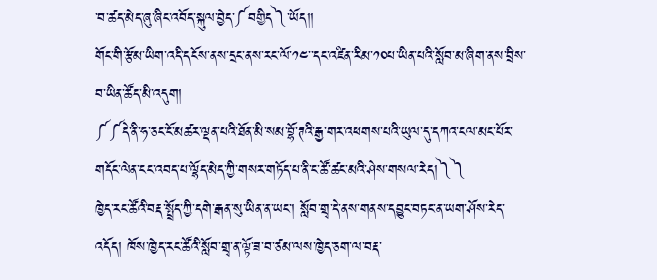་བ་ཚད་མེད་ཞུ་ཞིང་འབོད་སྐུལ་བྱེད་༼བགྱིད༽་ཡོད།།
གོང་གི་རྩོམ་ཡིག་འདི་དངོས་ནས་དྲང་ནས་རང་ལོ་༡༤་་དང་འཛིན་རིམ་༡༠པ་ཡིན་པའི་སློབ་མ་ཞིག་ནས་བྲིས་བ་ཡིན་ཚོད་མི་འདུག།
༼༼དེ་ནི་ཧ་ཅང་ངོ་མཚར་ལྡན་པའི་ཐོན་མི་སམ་བྷོ་ཊའི་རྒྱ་གར་འཕགས་པའི་ཡུལ་དུ་དཀའ་ངལ་མང་པོར་གདོང་ལེན་ངང་འབད་པ་ལྷོད་མེད་ཀྱི་གསར་གཏོད་པ་ནི་ང་ཚོ་ཚང་མའི་ཤེས་གསལ་རེད།༽༽
ཁྱེད་རང་ཚོའི་བརྡ་སྤྲོད་ཀྱི་དགེ་རྒན་སུ་ཡིན་ན་ཡང་། སློབ་གྲྭ་དེ་ནས་གནས་དབྱུང་བཏང་ན་ཡག་ཤོས་རེད་འདོད། ཁོས་ཁྱེད་རང་ཚོའི་སློབ་གྲྭ་ན་ལྟོ་ཟ་བ་ཙམ་ལས་ཁྱེད་ཅག་ལ་བརྡ་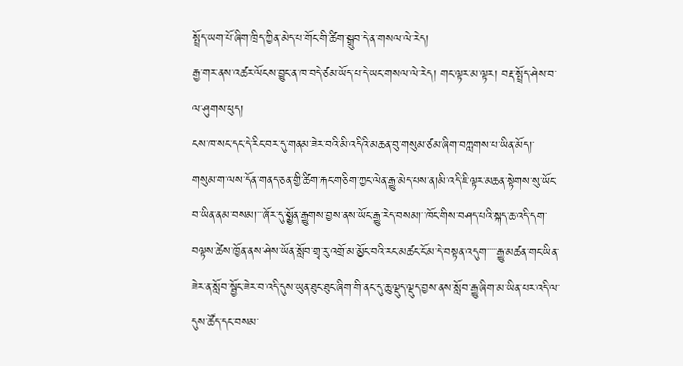སྤྲོད་ཡག་པོ་ཞིག་ཁྲིད་ཀྱིན་མེད་པ་གོང་གི་ཚིག་སྒྲུབ་དེ་ན་གསལ་ལེ་རེད།
རྒྱ་གར་ནས་འཚར་ལོངས་བྱུང་ན་ཁ་བདེ་ཙམ་ཡོད་པ་དེ་ཡང་གསལ་ལེ་རེད། གང་ལྟར་མ་ལྟར། བརྡ་སྤྲོད་ཤེས་བ་ལ་ཤུགས་ཕུད།
ངས་ཁ་སང་དང་དེ་རིང་བར་དུ་གནམ་ཟེར་བའི་མི་འདིའི་མཆན་བུ་གསུམ་ཙམ་ཞིག་བཀླགས་པ་ཡིན་མོད།་
གསུམ་ག་ལས་དོན་གནད་ཅན་གྱི་ཚིག་རྐང་གཅིག་ཀྱང་ལེན་རྒྱུ་མེད་པས་ན།མི་འདི་ཇི་ལྟར་མཆན་སྟེགས་སུ་ཡོང་བ་ཡིན་ནམ་བསམ།་་་ཞོར་དུ་སྨྱོན་རྒྱུགས་བྱས་ནས་ཡོང་རྒྱུ་རེད་བསམ།་་ཁོང་གིས་བཤད་པའི་སྐད་ཆ་འདི་དག་བལྟས་ཚེས་ཁྱོན་ནས་ཤེས་ཡོན་སློབ་གྲྭ་རུ་འགྲོ་མ་མྱོང་བའི་རང་མཚང་ངོ་མ་དེ་བསྟན་འདུག་་་་་རྒྱུ་མཚན་གང་ཡིན་ཟེར་ན་སློབ་སྦྱོང་ཟེར་བ་འདི་དུས་ཡུན་ཐུང་ཐུང་ཞིག་གི་ནང་དུ་ཆུ་ལྡུད་ལྡུད་བྱས་ནས་སློབ་རྒྱུ་ཞིག་མ་ཡིན་པར་འདི་ལ་དུས་ཚོད་དང་བསམ་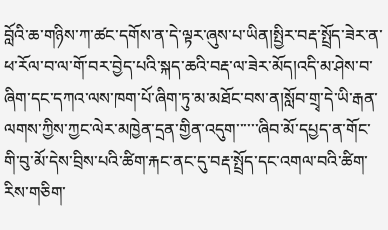བློའི་ཆ་གཉིས་ཀ་ཚང་དགོས་ན་དེ་ལྟར་ཞུས་པ་ཡིན།སྤྱིར་བརྡ་སྤྲོད་ཟེར་ན་ཕ་རོལ་བ་ལ་གོ་བར་བྱེད་པའི་སྐད་ཆའི་བརྡ་ལ་ཟེར་མོད།འདི་མ་ཤེས་བ་ཞིག་དང་དཀའ་ལས་ཁག་པོ་ཞིག་ཏུ་མ་མཐོང་བས་ན།སློབ་གྲྭ་དེ་ཡི་རྒན་ལགས་ཀྱིས་ཀྱང་ལེར་མཁྱེན་དྲན་གྱིན་འདུག་་་་་་ཞིབ་མོ་དཔྱད་ན་གོང་གི་བུ་མོ་དེས་བྲིས་པའི་ཚིག་རྐང་ནང་དུ་བརྡ་སྤྲོད་དང་འགལ་བའི་ཚིག་རིས་གཅིག་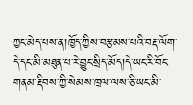ཀྱང་མེད་པས་ན།ཁྱོད་ཀྱིས་བརྩམས་པའི་བརྡ་ལོག་དེ་དང་མི་མཐུན་པ་རེ་བྱུང་སྲིད་མོད།དེ་ཡང་རི་བོང་གནམ་རྡིབས་ཀྱི་སེམས་ཁྲལ་ལས་ཅི་ཡང་མི་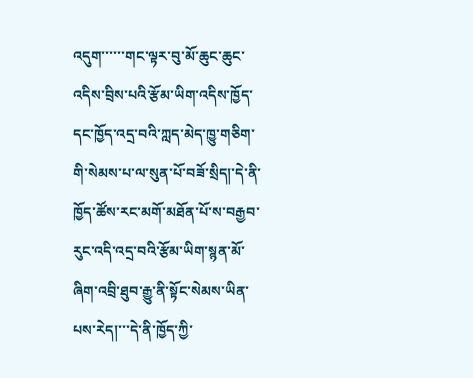འདུག་་་་་་གང་ལྟར་བུ་མོ་ཆུང་ཆུང་འདིས་བྲིས་པའི་རྩོམ་ཡིག་འདིས་ཁྱོད་དང་ཁྱོད་འདྲ་བའི་ཀླད་མེད་ཁྱུ་གཅིག་གི་སེམས་པ་ལ་སུན་པོ་བཟོ་སྲིད།་དེ་ནི་ཁྱོད་ཚོས་རང་མགོ་མཐོན་པོ་ས་བརྒྱབ་རུང་འདི་འདྲ་བའི་རྩོམ་ཡིག་སྙན་མོ་ཞིག་འབྲི་ཐུབ་རྒྱུ་ནི་སྟོང་སེམས་ཡིན་པས་རེད།་་་དེ་ནི་ཁྱོད་ཀྱི་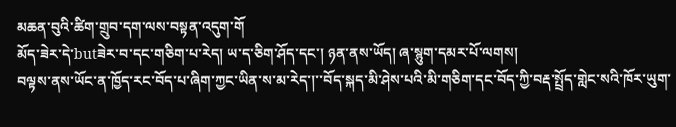མཆན་བུའི་ཚིག་གྲུབ་དག་ལས་བསྟན་འདུག་གོ
མོད་ཟེར་དེ་butཟེར་བ་དང་གཅིག་པ་རེད། ཡ་ད་ཅིག་ཤོད་དང་། ཉན་ནས་ཡོད། ཞ་སྙུག་དམར་པོ་ལགས།
བལྟས་ནས་ཡོང་ན་ཁྱོད་རང་བོད་པ་ཞིག་ཀྱང་ཡིན་ས་མ་རེད་།་་བོད་སྐད་མི་ཤེས་པའི་མི་གཅིག་དང་བོད་ཀྱི་བརྡ་སྤྲོད་གླེང་སའི་ཁོར་ཡུག་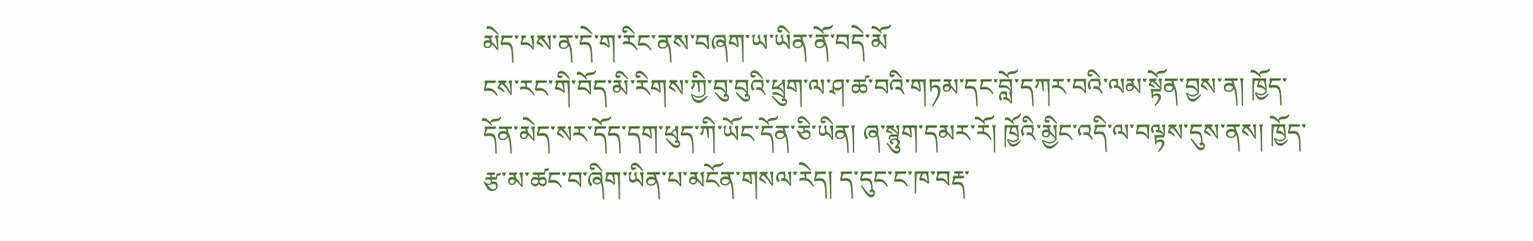མེད་པས་ན་དེ་ག་རིང་ནས་བཞག་ཡ་ཡིན་ནོ་བདེ་མོ
ངས་རང་གི་བོད་མི་རིགས་ཀྱི་བུ་བུའི་ཕྲུག་ལ་ཤ་ཚ་བའི་གཏམ་དང་བློ་དཀར་བའི་ལམ་སྟོན་བྱས་ན། ཁྱོད་དོན་མེད་སར་དོད་དག་ཕུད་ཀི་ཡོང་དོན་ཅི་ཡིན། ཞ་སྙུག་དམར་རོ། ཁྱོའི་མྱིང་འདི་ལ་བལྟས་དུས་ནས། ཁྱོད་རྩ་མ་ཚང་བ་ཞིག་ཡིན་པ་མངོན་གསལ་རེད། ད་དུང་ང་ཁ་བརྡ་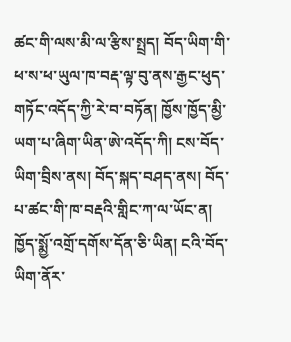ཚང་གི་ལས་མི་ལ་རྩིས་སྤྲད། བོད་ཡིག་གི་ཕ་ས་ཕ་ཡུལ་ཁ་བརྡ་ལྟ་བུ་ནས་རྒྱང་ཕུད་གཏོང་འདོད་ཀྱི་རེ་བ་བཏོན། ཁྱོས་ཁྱོད་མྱི་ཡག་པ་ཞིག་ཡིན་ཨེ་འདོད་ཀི། ངས་བོད་ཡིག་བྲིས་ནས། བོད་སྐད་བཤད་ནས། བོད་པ་ཚང་གི་ཁ་བརྡའི་གླིང་ཀ་ལ་ཡོང་ན། ཁྱོད་སྨྱོ་འགྲོ་དགོས་དོན་ཅི་ཡིན། ངའི་བོད་ཡིག་ནོར་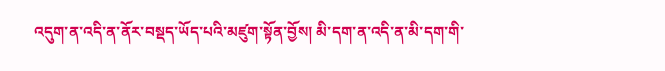འདུག་ན་འདི་ན་ནོར་བསྡད་ཡོད་པའི་མཛུག་སྟོན་བྱོས། མི་དག་ན་འདི་ན་མི་དག་གི་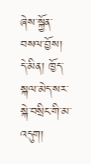ཞེས་སྐྱོན་བསལ་བྱོས། དེ་མིན། ཁྱོད་སྐལ་མེད་སར་སྐེ་བསྲིང་གི་མ་འདུག།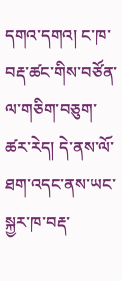དགའ་དགའ། ང་ཁ་བརྡ་ཚང་གིས་བཙོན་ལ་གཅིག་བཅུག་ཚར་རེད། དེ་ནས་ལོ་ཐག་འདང་ནས་ཡང་སྐྱར་ཁ་བརྡ་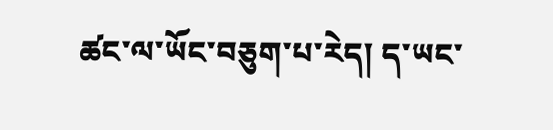ཚང་ལ་ཡོང་བཅུག་པ་རེད། ད་ཡང་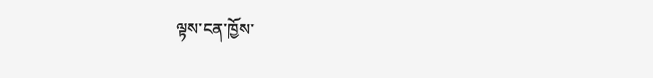ལྟས་ངན་ཁྱོས་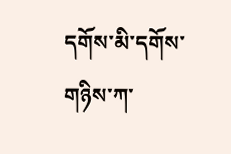དགོས་མི་དགོས་གཉིས་ཀ་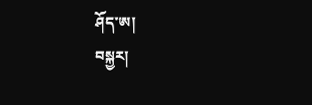ཤོད་ཨ།
བསྐྱར།